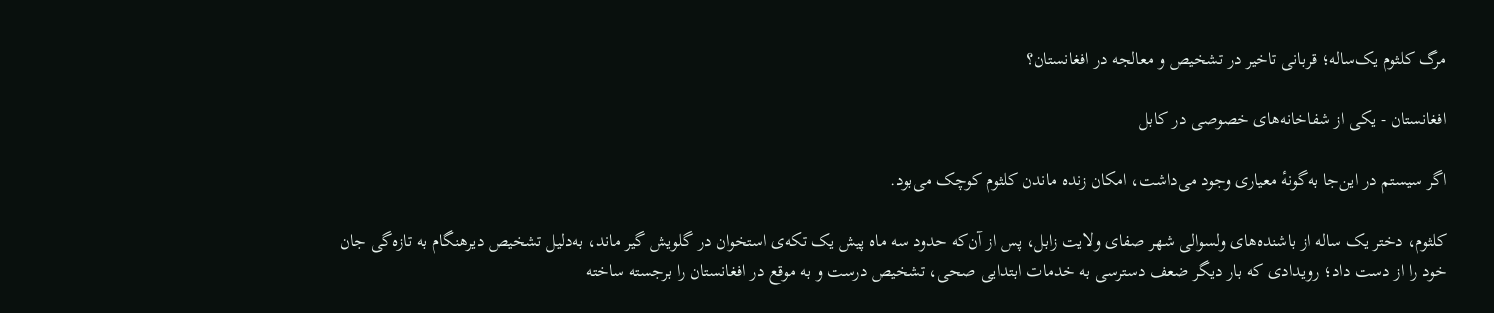مرگ کلثوم یک‌ساله؛ قربانی تاخیر در تشخیص و معالجه در افغانستان؟

افغانستان - یکی از شفاخانه‌های خصوصی در کابل

اگر سیستم در این‌جا به‌گونهٔ معیاری وجود می‌داشت، امکان زند‌ه ماندن کلثوم کوچک می‌بود.

کلثوم، دختر یک ساله‌ از باشنده‌های ولسوالی شهر صفای ولایت زابل، پس از آن‌که حدود سه ماه پیش یک تکه‌ی استخوان در گلویش گیر ماند، به‌دلیل تشخیص دیرهنگام به تازه‌گی جان خود را از دست داد؛ رویدادی ‌که بار دیگر ضعف دسترسی به خدمات ابتدایی صحی، تشخیص درست و به موقع در افغانستان را برجسته ساخته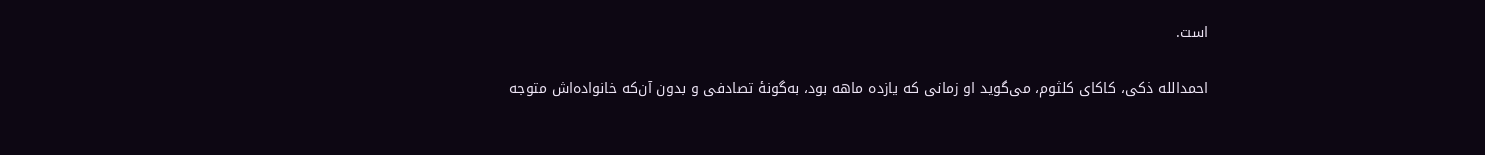است.

احمدالله ذکی، کاکای کلثوم، می‌گوید او زمانی ‌که یازده ماهه بود، به‌گونهٔ تصادفی و بدون آن‌که خانواده‌اش متوجه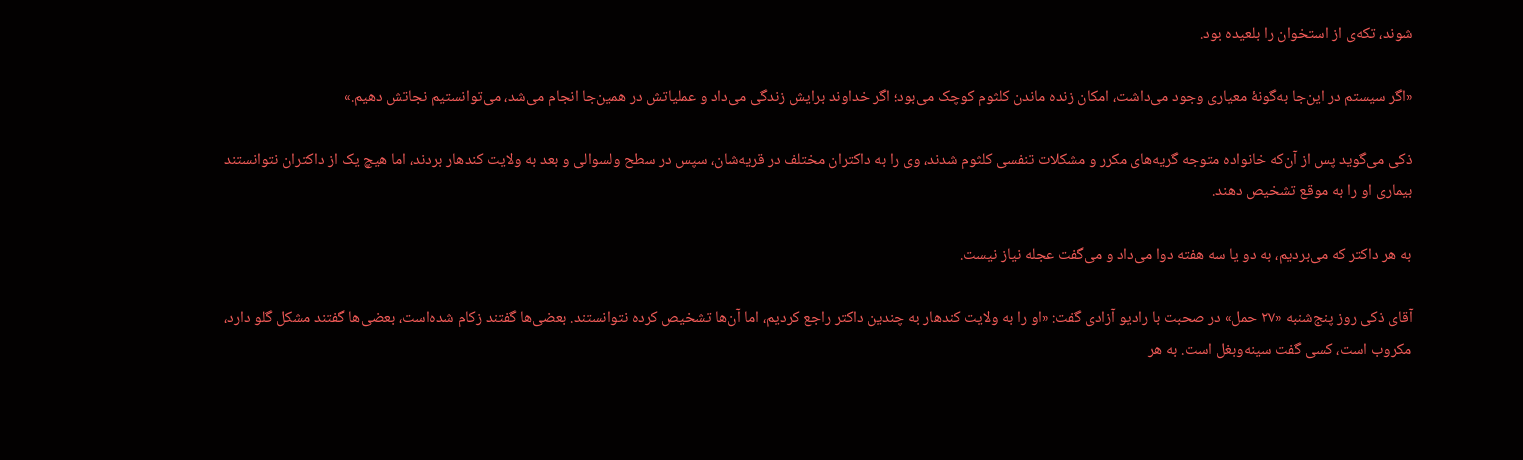شوند، تکه‌ی از استخوان را بلعیده بود.

«اگر سیستم در این‌جا به‌گونهٔ معیاری وجود می‌داشت، امکان زند‌ه ماندن کلثوم کوچک می‌بود؛ اگر خداوند برایش زند‌گی می‌داد و عملیاتش در همین‌جا انجام می‌شد، می‌توانستیم نجاتش دهیم.»

ذکی می‌گوید پس از آن‌که خانواده متوجه گریه‌های مکرر و مشکلات تنفسی کلثوم شدند، وی را به داکتران مختلف در قریه‌شان، سپس در سطح ولسوالی و بعد به ولایت کندهار بردند، اما هیچ یک از داکتران نتوانستند بیماری او را به موقع تشخیص دهند.

به هر داکتر که می‌بردیم، به دو یا سه هفته دوا می‌داد و می‌گفت عجله نیاز نیست.

آقای ذکی روز پنج‌شنبه «۲۷ حمل» در صحبت با رادیو آزادی گفت: «او را به ولایت کندهار به چندین داکتر راجع کردیم، اما آن‌ها تشخیص کرده نتوانستند. بعضی‌ها گفتند زکام شده‌است، بعضی‌ها گفتند مشکل گلو دارد، مکروب است، کسی گفت سینه‌وبغل است. به هر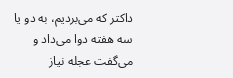داکتر که می‌بردیم، به دو یا سه هفته دوا می‌داد و می‌گفت عجله نیاز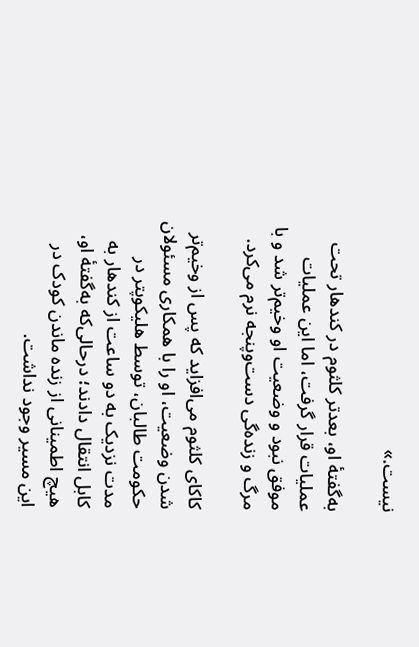نیست.»

به‌گفتهٔ او، بعدتر کلثوم در کندهار تحت عملیات قرار گرفت، اما این عملیات موفق نبود و وضعیت او وخیم‌تر شد و با مرگ و زنده‌گی دست‌وپنجه نرم می‌کرد.

کاکای کلثوم می‌افزاید که پس از وخیم‌تر شدن وضعیت، او را با همکاری مسئولان حکومت طالبان، توسط هلیکوپتر در مدت نزدیک به دو ساعت از کندهار به کابل انتقال دادند؛ درحالی‌که به‌گفتهٔ او، هیچ اطمینانی از زنده ماندن کودک در این مسیر وجود نداشت.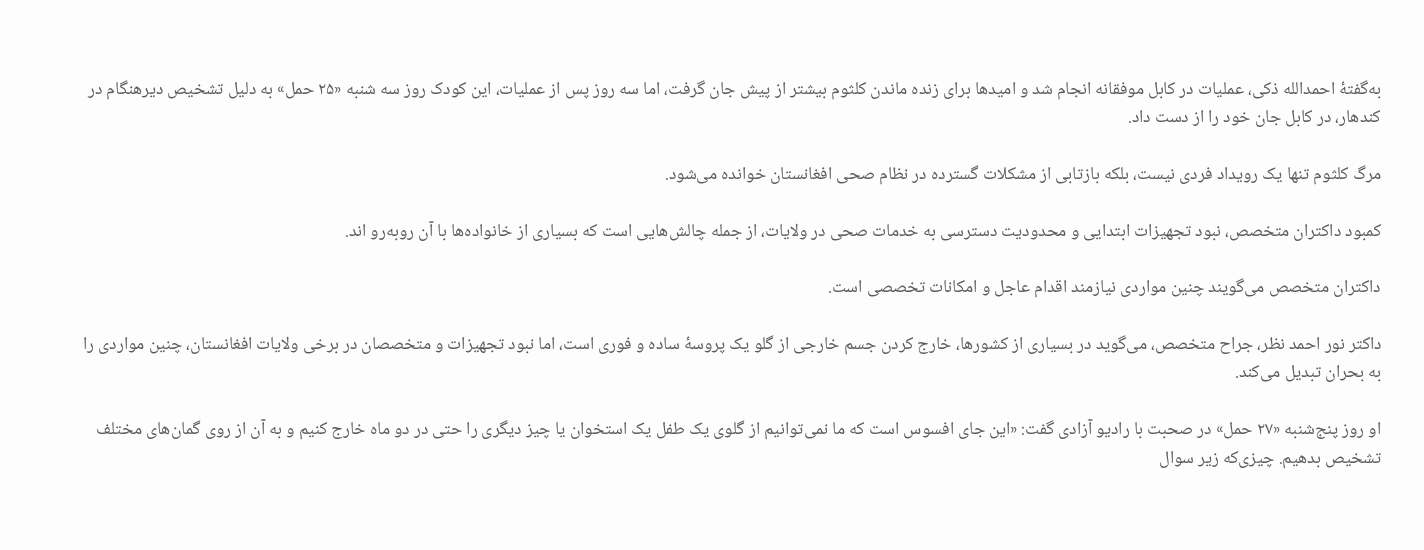به‌گفتهٔ احمدالله ذکی، عملیات در کابل موفقانه انجام شد و امیدها برای زنده ماندن کلثوم بیشتر از پیش جان گرفت، اما سه روز پس از عملیات، این کودک روز سه شنبه «۲۵ حمل» به دلیل تشخیص دیرهنگام در کندهار، در کابل جان خود را از دست داد.

مرگ کلثوم تنها یک رویداد فردی نیست، بلکه بازتابی از مشکلات گسترده در نظام صحی افغانستان خوانده می‌شود.

کمبود داکتران متخصص، نبود تجهیزات ابتدایی و محدودیت دسترسی به خدمات صحی در ولایات، از جمله چالش‌هایی است که بسیاری از خانواده‌ها با آن روبه‌رو اند.

داکتران متخصص می‌گویند چنین مواردی نیازمند اقدام عاجل و امکانات تخصصی است.

داکتر نور احمد نظر، جراح متخصص، می‌گوید در بسیاری از کشورها، خارج کردن جسم خارجی از گلو یک پروسهٔ ساده و فوری است، اما نبود تجهیزات و متخصصان در برخی ولایات افغانستان، چنین مواردی را به بحران تبدیل می‌کند.

او روز پنج‌شنبه «۲۷ حمل» در صحبت با رادیو آزادی گفت: «این جای افسوس است که ما نمی‌توانیم از گلوی یک طفل یک استخوان یا چیز دیگری را حتی در دو ماه خارج کنیم و به آن از روی گمان‌های مختلف تشخیص بدهیم. چیزی‌که زیر سوال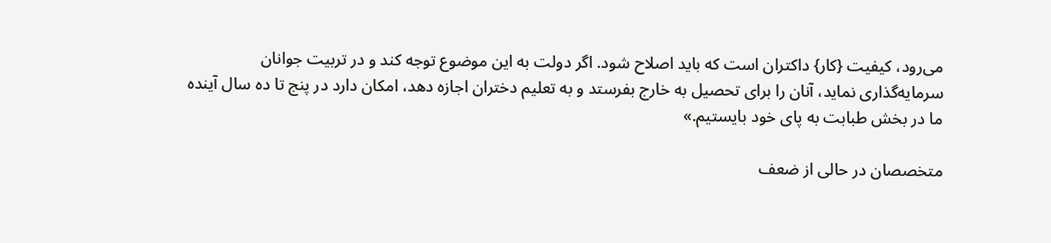می‌رود، کیفیت {کار} داکتران است که باید اصلاح شود. اگر دولت به این موضوع توجه کند و در تربیت جوانان سرمایه‌گذاری نماید، آنان را برای تحصیل به خارج بفرستد و به تعلیم دختران اجازه دهد، امکان دارد در پنج تا ده سال آینده ما در بخش طبابت به پای خود بایستیم.»

متخصصان در حالی از ضعف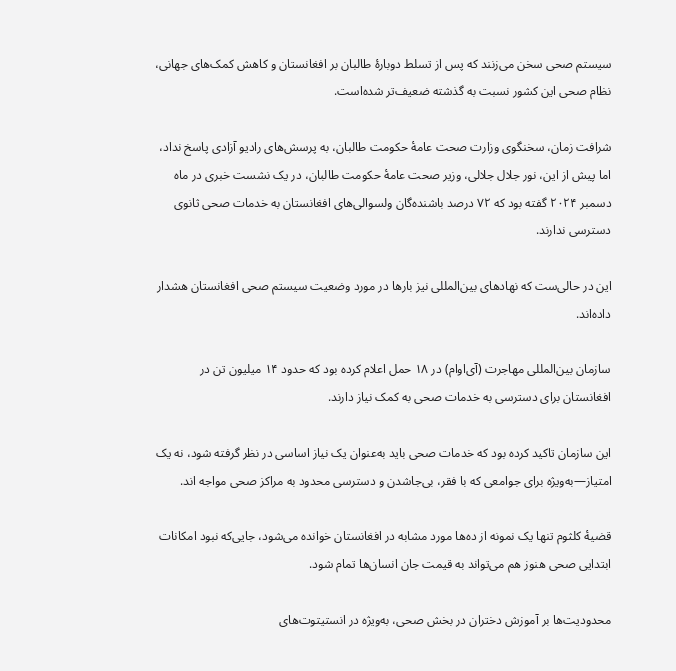سیستم صحی سخن می‌زنند که پس از تسلط دوبارهٔ طالبان بر افغانستان و کاهش کمک‌های جهانی، نظام صحی این کشور نسبت به گذشته ضعیف‌تر شده‌است.

شرافت زمان، سخنگوی وزارت صحت عامهٔ حکومت طالبان، به پرسش‌های رادیو آزادی پاسخ نداد، اما پیش از این، نور جلال جلالی، وزیر صحت عامهٔ حکومت طالبان، در یک نشست خبری در ماه دسمبر ۲۰۲۴ گفته بود که ۷۲ درصد باشنده‌گان ولسوالی‌های افغانستان به خدمات صحی ثانوی دسترسی ندارند.

این در حالی‌ست که نهادهای بین‌المللی نیز بارها در مورد وضعیت سیستم صحی افغانستان هشدار داده‌اند.

سازمان بین‌المللی مهاجرت (آی‌او‌ام) در ۱۸ حمل اعلام کرده بود که حدود ۱۴ میلیون تن در افغانستان برای دسترسی به خدمات صحی به کمک نیاز دارند.

این سازمان تاکید کرده بود که خدمات صحی باید به‌عنوان یک نیاز اساسی در نظر گرفته شود، نه یک امتیاز—به‌ویژه برای جوامعی که با فقر، بی‌جاشدن و دسترسی محدود به مراکز صحی مواجه اند.

قضیهٔ کلثوم تنها یک نمونه از ده‌ها مورد مشابه در افغانستان خوانده می‌شود، جایی‌که نبود امکانات ابتدایی صحی هنوز هم می‌تواند به قیمت جان انسان‌ها تمام شود.

محدودیت‌ها بر آموزش دختران در بخش صحی، به‌ویژه در انستیتوت‌های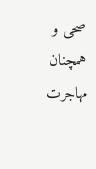صحی و همچنان مهاجرت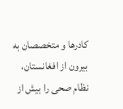کادرها و متخصصان به بیرون از افغانستان، نظام صحی را بیش از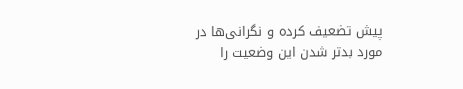پیش تضعیف کرده و نگرانی‌ها در مورد بدتر شدن این وضعیت را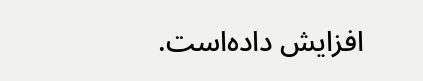افزایش داده‌است.